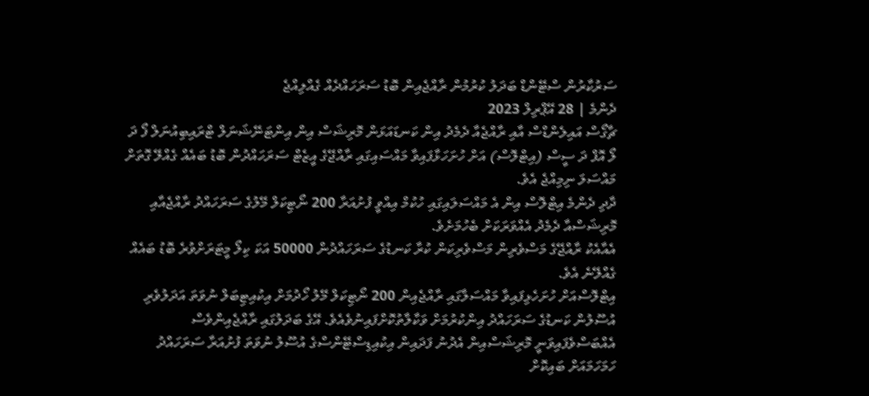ސަރުކާރުން ސްޓޭންޑް ބަދަލު ކުރުމުން ރާއްޖެއިން ބޮޑު ސަރަހައްދެއް ގެއްލިއްޖެ
ދެންމެ | 28 އޭޕްރިލް 2023
ޗާގޯސް އައިލެންޑްސް އާއި ރާއްޖެއާ ދެމެދު އިން ކަނޑައަޅަން މޮރިޝަސް އިން އިންޓަނޭޝަނަލް ޓްރައިބިއުނަލް ފޯ ދަ ލޯ އޮފް ދަ ސީސް (އިޓްލޮސް) އަށް ހުށަހަޅާފައިވާ މައްސައިގައި ރާއްޖޭގެ އީޒެޓް ސަރަހައްދުން ބޮޑު ބައެއް ގެއްލޭ ގޮތަށް މައްސަލަ ނިމިއްޖެ އެވެ.
ދާދި ދެންމެ އިޓްލޮސް އިން އެ މައްސަލައިގައި ހުކުމް އިއްވީ ފުށުއަރާ 200 ނޯޓިކަލް މޭލުގެ ސަރަހައްދު ރާއްޖެއާއި މޮރިޝަސްއާ ދެމެދު އެއްވަރަކަށް ބެހުމަށެވެ.
އެއާއެކު ރާއްޖޭގެ މަސްވެރިން މަސްވެރިކަން ކުރާ ކަނޑުގެ ސަރަހައްދުން 50000 އަކަ ކިލޯ މީޓަރަށްވުރެ ބޮޑު ބައެއް ގެއްލޭނެ އެވެ.
އިޓްލޮސްއަށް ހުށަހެޅިފައިވާ މައްސަލާގައި ރާއްޖެއިން 200 ނޯޓިކަލް މޭލު ހޯދުމަށް އިކުއިޓިބަލް ނުވަތަ އަދަލުވެރި އުސޫލުން ކަނޑުގެ ސަރަހައްދު އިންކުރުމަށް ވަކާލާތުކޮށްފައިނުވެއެވެ. އޭގެ ބަދަލުގައި ރާއްޖެއިންވެސް އެއްބަސްވެފައިވަނީ މޮރިޝަސްއިން އެދުނު ފަދައިން އިކުއިޑިސްޓޭންސްގެ އުސޫލު ނުވަތަ ފުށުއަރާ ސަރަހައްދު ހަމަހަމައަށް ބައިކޮށް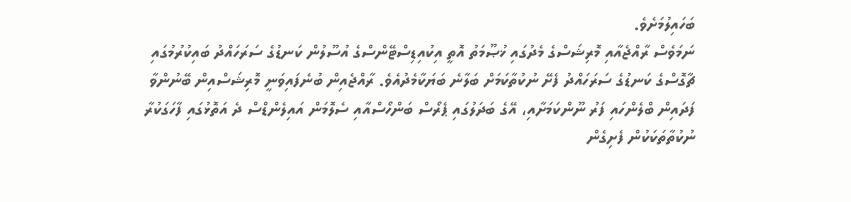ބަހައިލުމަށެވެ.
ނަމަވެސް ރާއްޖެއާއި މޮރިޝަސްގެ މެދުގައި ޚުޞޫމަތު އޮތީ އިކުއިޑިސްޓޭންސްގެ އުސޫލުން ކަނޑުގެ ސަރަހައްދު ބައިކުރުމުގައި ޗާގޮސްގެ ކަނޑުގެ ސަރަހައްދު ފެށޭ ނުކުތާކަމަށް ބަލާނެ ބަޔަކާމެދުއެވެ. ރާއްޖެއިން ބުނެފައިވަނީ މޮރިޝަސްއިން ބޭނުންވާ ފަދައިން ބްލެންހައި ފަރު ނޫންކަމަށާއި، އޭގެ ބަދަލުގައި ޕެރޯސް ބަންހޯސްއާއި ސެލޮމަން އައިލެންޑްސް ދެ އަތޮޅުގައި ފާހަގަކުރާ ނުކުތާތަކަކުން ފެށިގެން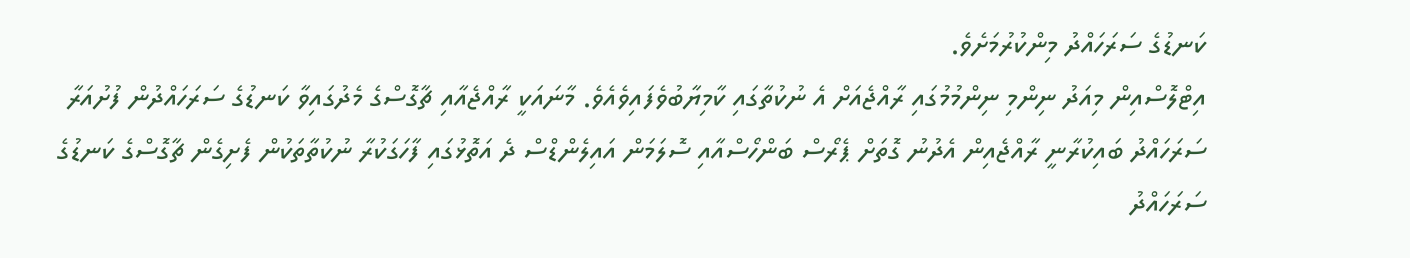ކަނޑުގެ ސަރަހައްދު މިންކުރުމަށެވެ.
އިޓްލޮސްއިން މިއަދު ނިންމި ނިންމުމުގައި ރާއްޖެއަށް އެ ނުކުތާގައި ކާމިޔާބުވެފައިވެއެވެ. މާނައަކީ ރާއްޖެއާއި ޗާގޮސްގެ މެދުގައިވާ ކަނޑުގެ ސަރަހައްދުން ފުށުއަރާ ސަރަހައްދު ބައިކުރާނީ ރާއްޖެއިން އެދުނު ގޮތަށް ޕެރޯސް ބަންހޯސްއާއި ސޮލަމަން އައިލެންޑްސް ދެ އަތޮޅުގައި ފާހަގަކުރާ ނުކުތާތަކުން ފެށިގެން ޗާގޮސްގެ ކަނޑުގެ ސަރަހައްދު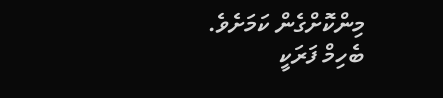މިންކޮށްގެން ކަމަށެވެ.
ބެހިމް ފަރަކީ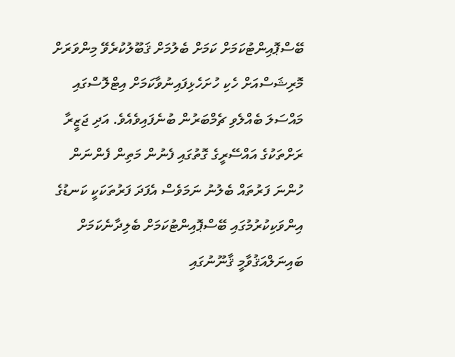ބޭސްޕޮއިންޓުކަމަށް ކަމަށް ބެލުމަށް ޤަބޫލުކުރެވޭ މިންވަރަށް މޮރިޝަސްއަށް ހެކި ހުށަހެޅިފައިނުވާކަމަށް އިޓްލޮސްގައި މައްސަލަ ބެއްލެވި ޗެމްބަރުން ބުނެފައިވެއެވެ. އަދި ޖަޒީރާ ރަށްތަކުގެ އައްސޭރީގެ ގޮތުގައި ފެނުން މަތިން ފެންނަން ހުންނަ ފަރުތައް ބެލުނު ނަމަވެސް އެފަދަ ފަރުތަކަކީ ކަނޑުގެ އިންވަކިކުރުމުގައި ބޭސްޕޮއިންޓުކަމަށް ބެލިދާނެކަމަށް ބައިނަލްއަޤުވާމީ ޤާނޫނުގައި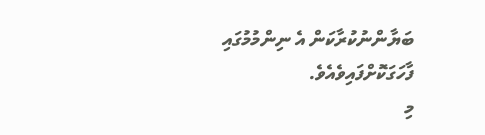ބަޔާންނުކުރާކަން އެ ނިންމުމުގައި ފާހަގަކޮށްފައިވެއެވެ.
މި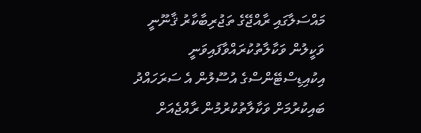މައްސަލާގައި ރާއްޖޭގެ ތަޖުރިބާކާރު ޤާނޫނީ ވަކީލުން ވަކާލާތުކުރައްވާފައިވަނީ އިކުއިޑިސްޓޭންސްގެ އުސޫލުން އެ ސަރަހައްދު ބައިކުރުމަށް ވަކާލާތުކުރުމުން ރާއްޖެއަށް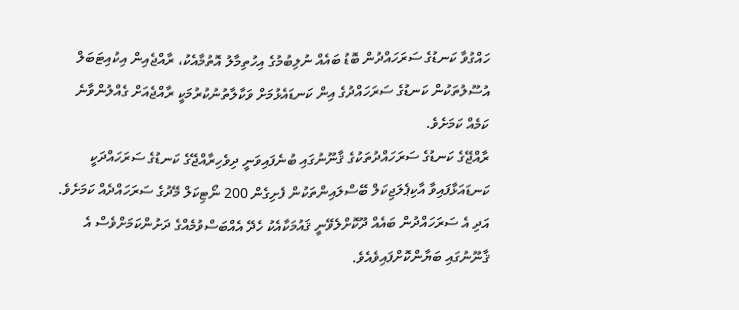ހައްގުވާ ކަނޑުގެ ސަރަހައްދުން ބޮޑު ބައެއް ނުލިބުމުގެ އިހުތިމާލު އޮތުމާއެކު، ރާއްޖެއިން އިކުއިޓަބަލް އުސޫލުތަކުން ކަނޑުގެ ސަރަހައްދުގެ އިން ކަނޑައެޅުމަށް ވަކާލާތުނުކުރުމަކީ ރާއްޖެއަށް ގެއްލުންވާނެ ކަމެއް ކަމަށެވެ.
ރާއްޖޭގެ ކަނޑުގެ ސަރަހައްދުތަކުގެ ޤާނޫނުގައި ބުނެފައިވަނީ ދިވެހިރާއްޖޭގެ ކަނޑުގެ ސަރަހައްދަކީ ކަނޑައަޅާފައިވާ އާކިޕެލަޖިކަލް ބޭސްލައިންތަކުން ފެށިގެން 200 ނޯޓިކަލް މޭދުގެ ސަރަހައްދެއް ކަމަށެވެ. އަދި އެ ސަރަހައްދުން ބައެއް ދޫކޮށްލެވޭނީ ޤައުމަކާއެކު ހެދޭ އެއްބަސްވުމެއްގެ ދަށުންކަމަށްވެސް އެ ޤާނޫނުގައި ބަޔާންކޮށްފައިވެއެވެ.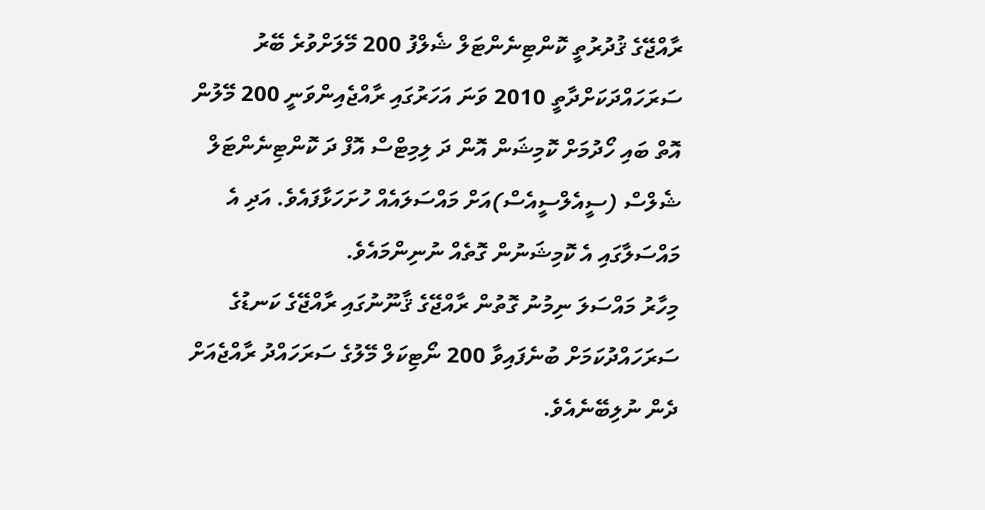ރާއްޖޭގެ ޤުދުރުތީ ކޮންޓިނެންޓަލް ޝެލްފު 200 މޭލަށްވުރެ ބޭރު ސަރަހައްދަކަށްދާތީ 2010 ވަނަ އަހަރުގައި ރާއްޖެއިންވަނީ 200 މޭލުން އޮތް ބައި ހޯދުމަށް ކޮމިޝަން އޮން ދަ ލިމިޓްސް އޮފް ދަ ކޮންޓިނެންޓަލް ޝެލްސް (ސީއެލްސީއެސް)އަށް މައްސަލައެއް ހުށަހަޅާފައެވެ. އަދި އެ މައްސަލާގައި އެ ކޮމިޝަނުން ގޮތެއް ނުނިންމައެވެ.
މިހާރު މައްސަލަ ނިމުނު ގޮތުން ރާއްޖޭގެ ޤާނޫނުގައި ރާއްޖޭގެ ކަނޑުގެ ސަރަހައްދުކަމަށް ބުނެފައިވާ 200 ނޯޓިކަލް މޭލުގެ ސަރަހައްދު ރާއްޖެއަށް ދެން ނުލިބޭނެއެވެ.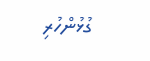ގުޅުންހުރި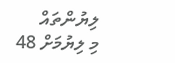ލިޔުންތައް
މި ލިޔުމަށް 48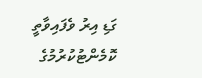ގަޑި އިރު ވެފައިވާތީ ކޮމެންޓުކުރުމުގެ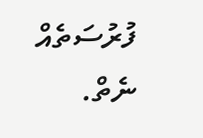ފުރުސަތެއް ނެތް.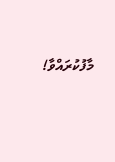މާފުކުރައްވާ!